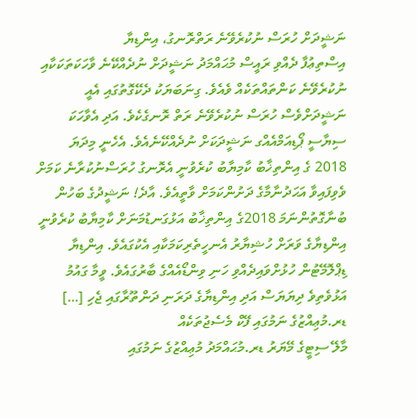ނަޝީދަށް ހުރަސް ނުކުރެވޭނެ ރަތްރޮނގު، އިންޑިޔާ
އިސްތިޢުފާ ދެއްވި ރައީސް މުޙައްމަދު ނަޝީދަށް ނުދެއްކޭނެ ވާހަކަތަކަކާއި ނުކުރެވޭނެ ކަންތައްތަކެއް ވެއެވެ. ގިނަބަޔަކު ދެކޭގޮތުގައި އެއީ ނަޝީދަށްވެސް ހުރަސް ނުކުރެވޭނެ ރަތް ރޮނގެކެވެ. އަދި އެވާހަކަ ސިޔާސީ ޕޯޑިއަމްއެއްގ ނަޝީދަކަށް ނުދެއްކޭނެއެވެ. އެހެނީ މިދަޔަ 2018 ގެ އިންތިޚާބު ކާމިޔާބު ކުރެވުނީ އެރޮނގު ހުރަސްނުކުރާނެ ކަމަށް ވެވިފައިވާ އަޙަދުނާމާގެ ދަށުންކަމަށް ވާތީއެވެ. އާދެ! ނަޝީދުގެ ބަހުން ބުނާގޮތުންނަމަ 2018ގެ އިންތިޚާބު އަޅުގަނޑުމަނަށް ކާމިޔާބު ކުރެވުނީ އިންޑިޔާގެ ވަރަށް ހުޝިޔާރު އެނހީތެރިކަމަކާއި އެކުގައެވެ. އިންޑިޔާ ޑިޕްލޮމޭޓުން ހުޅުށްވައިދެއްވި ހަނި ވިންޑޯއެއްގެ ބާރުގައެވެ. ވީމާ ގައުމު އަޅުވެތިވެ ދިޔަޔަސް އަދި އިންޑިޔާގެ ދަރަނި ދަންތޫރާގައި ޖެހި […]
ޑރ.މުޢިއްޒުގެ ނަމުގައި ފޭކް މެސެޖުތަކެއް
މާލޭ ސިޓީގެ މޭޔަރު ޑރ.މުޙައްމަދު މުޢިއްޒުގެ ނަމުގައި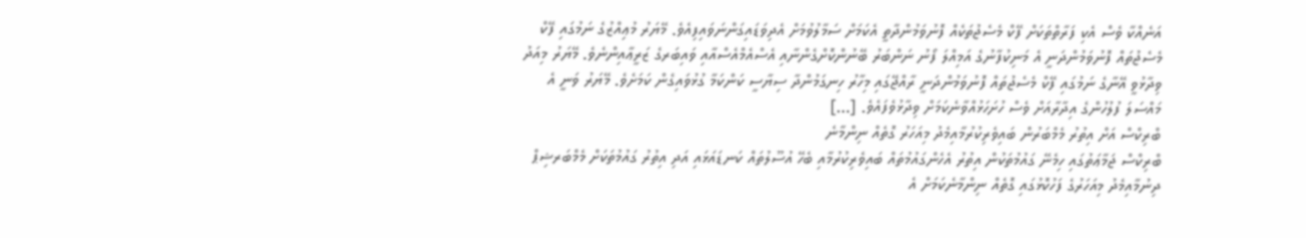އަނެއްކާ ވެސް އެކި ފަރާތްތަކަށް ފޭކް މެސެޖުތަކެއް ފޮނުވަމުންދާތީ އެކަމަށް ސަމާލުވުމަށް އެދިވަޑައިގަންނަވައިފިއެވެ. މޭޔަރު މުޢިއްޒުގެ ނަމުގައި ފޭކް މެސެޖުތައް ފޮނުވަމުންދަނީ އެ މަނިކުފާނުގެ އަމިއްލަ ފޯނު ނަންބަރު ބޭނުންކޮށްގެންނާއި އެސްއެމްއެސްއާއި ވައިބަރގެ ޒަރީޢާއިންނެވެ. މޭޔަރު މިއަދު ވިދާޅުވީ އޭނާގެ ނަމުގައި ފޭކް މެސެޖުތައް ފޮނުވަމުންދަނީ ރާއްޖޭގައި މިހާރު ހިނގަމުންދާ ސިޔާސީ ކަންކަމާ ގުޅުވައިގެން ކަމަށެވެ. މޭޔަރު ވަނީ އެ މައްސަލަ ފުލުހުންގެ އިދާރާއަށް ވެސް ހުށަހަޅުއްވާނެކަމަށް ވިދާޅުވެފައެވެ. […]
ބްރިކްސް އަށް އިތުރު މެމްބަރުން ބައިވެރިކުރުމާއިމެދު މިއަހަރު ގޮތެއް ނިންމާނެ
ބްރިކްސް ޖަމާޢަތުގައި ހިމެނޭ ގައުމުތަކުން އިތުރު އެހެންގައުމުތައް ބައިވެރިކުރުމާއި ބެހޭ އުސޫލުތައް ކަނޑައަޅައި އަދި އިތުރު ގައުމުތަކަށް މެމްބަރޝިޕް ދިނުމާއިމެދު މިއަހަރުގެ ފަހުކޮޅުގައި ގޮތެއް ނިންމާނެކަމަށް އެ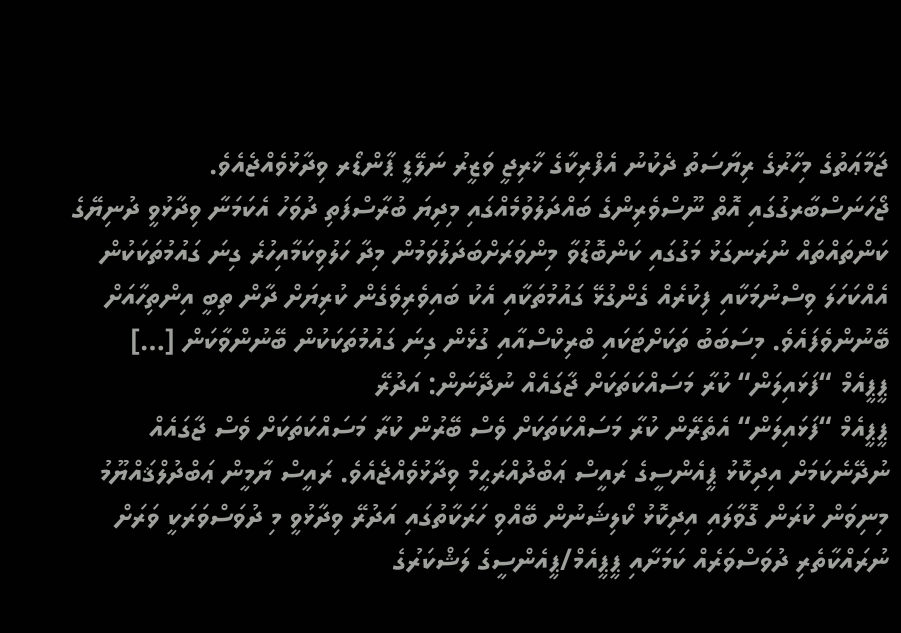ޖަމާޢަތުގެ މިހާރުގެ ރިޔާސަތު ދެކުނު އެފްރިކާގެ ޚާރިޖީ ވަޒީރު ނަލޭޑީ ޕާންޑޯރ ވިދާޅުވެއްޖެއެވެ. ޖޯހަނަސްބާރގުގައި އޮތް ނޫސްވެރިންގެ ބައްދަލުވުމެއްގައި މިދިޔަ ބުރާސްފަތި ދުވަހު އެކަމަނާ ވިދާޅުވީ ދުނިޔޭގެ ކަންތައްތައް ނުރަނގަޅު މަގުގައި ކަންބޮޑުވާ މިންވަރަށްބަދަލުވަމުން މިދާ ހަލުވިކަމާއިހުރެ ގިނަ ގައުމުތަކަކުން އެއްކަހަލަ ވިސްނުމަކާއި ފިކުރެއް ގެންގުޅޭ ގައުމުތަކާއި އެކު ބައިވެރިވެގެން ކުރިޔަށް ދާން ތިބީ އިންތިހާއަށް ބޭނުންވެފައެވެ. މިސަބަބު ތަކަށްޓަކައި ބްރިކްސްއާއި ގުޅެން ގިނަ ގައުމުތަކަކުން ބޭނުންވާކަން […]
ޕީޕީއެމް “ފަޅައިލަން“ ކުރާ މަސައްކަތަކަށް ޖާގައެއް ނުދޭނަން: އަދުރޭ
ޕީޕީއެމް “ފަޅައިލަން“ އެތެރޭން ކުރާ މަސައްކަތަކަށް ވެސް ބޭރުން ކުރާ މަސައްކަތަކަށް ވެސް ޖާގައެއް ނުދޭނެކަމަށް އިދިކޮޅު ޕީއެންސީގެ ރައީސް ޢަބްދުއްރަޙީމް ވިދާޅުވެއްޖެއެވެ. ރައީސް ޔާމީން ޢަބްދުލްޤައްޔޫމު މިނިވަން ކުރަން ގޮވާލައި އިދިކޮޅު ކޯލިޝަނުން ބޭއްވި ހަރަކާތުގައި އަދުރޭ ވިދާޅުވީ މި ދުވަސްވަރަކީ ވަރަށް ނުރައްކާތެރި ދުވަސްވަރެއް ކަމަށާއި ޕީޕީއެމް/ޕީއެންސީގެ ލަޝްކަރުގެ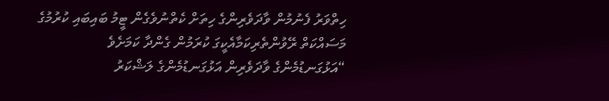ހިތްވަރު ފެނުމުން ވާދަވެރިންގެ ހިތަށް ކެތްނުވެގެން ޓީމު ބައިބައި ކުރުމުގެ މަސައްކަތް ރޭވުންތެރިކަމާއެކީގަ ކުރަމުން ގެންދާ ކަމަށެވެ “އަޅުގަނޑުމެންގެ ވާދަވެރިން އަޅުގަނޑުމެންގެ ލަޝްކަރު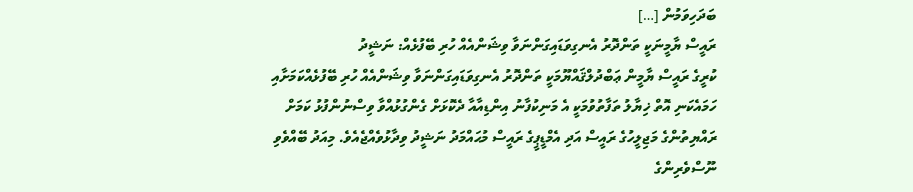ބަދަހިވަމުން […]
ރައީސް ޔާމީނަކީ ތަންދޮރު އެނގިވަޑައިގަންނަވާ ވިޝަންއެއް ހުރި ބޭފުޅެއް: ނަޝީދު
ކުރީގެ ރައީސް ޔާމީން ޢަބްދުލްޤައްޔޫމަކީ ތަންދޮރު އެނގިވަޑައިގަންނަވާ ވިޝަންއެއް ހުރި ބޭފުޅެއްކަމަށާއި ހަމައެކަނި އޮތް ޚިޔާލު ތަފާތުވުމަކީ އެ މަނިކުފާނު އިންޑިއާއާ ދެކޮޅަށް ގެންގުޅުއްވާ ވިސްނުންފުޅު ކަމަށް ރައްޔިތުންގެ މަޖިލީހުގެ ރައީސް އަދި އެމްޑީޕީގެ ރައީސް މުޙައްމަދު ނަޝީދު ވިދާޅުވެއްޖެއެވެ. މިއަދު ބޭއްވެވި ނޫސްވެރިންގެ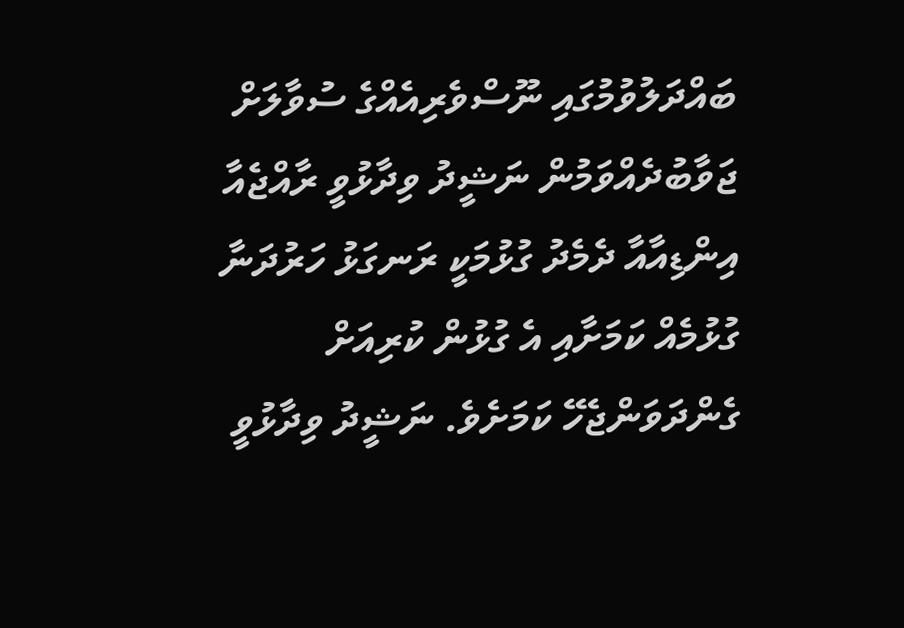ބައްދަލުވުމުގައި ނޫސްވެރިއެއްގެ ސުވާލަށް ޖަވާބުދެއްވަމުން ނަޝީދު ވިދާޅުވީ ރާއްޖެއާ އިންޑިއާއާ ދެމެދު ގުޅުމަކީ ރަނގަޅު ހަރުދަނާ ގުޅުމެއް ކަމަށާއި އެ ގުޅުން ކުރިއަށް ގެންދަވަންޖެހޭ ކަމަށެވެ. ނަޝީދު ވިދާޅުވީ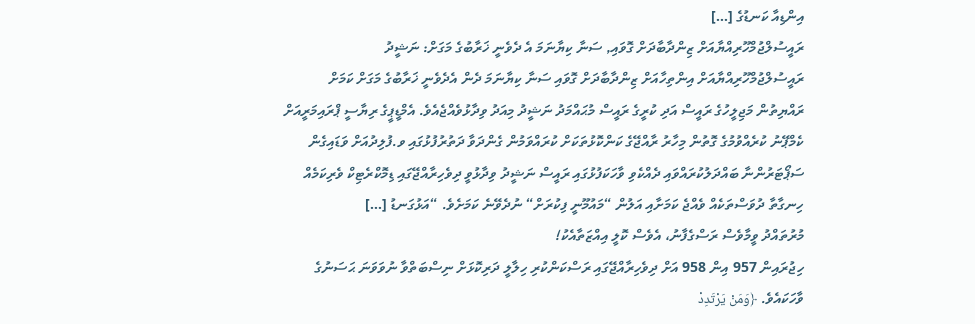އިންޑިއާ ކަނޑުގެ […]
ރައީސުލްޖުމްހޫރިއްޔާއަށް ޒިންދާބާދަށް ގޮވައި, ސަނާ ކިޔާނަމަ އެ ދެވެނީ ޚަރާބުގެ މަގަށް: ނަޝީދު
ރައީސުލްޖުމްހޫރިއްޔާއަށް އިންތިހާއަށް ޒިންދާބާދަށް ގޮވައި ސަނާ ކިޔާނަމަ ދެން އެދެވެނީ ޚަރާބުގެ މަގަށް ކަމަށް ރައްޔިތުން މަޖިލީހުގެ ރައީސް އަދި ކުރީގެ ރައީސް މުޙައްމަދު ނަޝީދު މިއަދު ވިދާޅުވެއްޖެއެވެ. އެމްޑީޕީގެ ރިޔާސީ ޕްރައިމަރީއަށް ކެމްޕޭނު ކުރެއްވުމުގެ ގޮތުން މިހާރު ރާއްޖޭގެ ކަންކޮޅުތަކަށް ކުރައްވަމުން ގެންދަވާ ދަތުރުފުޅުގައި ވ.ފުލިދުއަށް ވަޑައިގެން ސަޕޯޓަރުންނާ ބައްދަލުކުރައްވައި ދެއްކެވި ވާހަކަފުޅުގައި ރައީސް ނަޝީދު ވިދާޅުވީ ދިވެހިރާއްޖޭގައި ޑިމޮކްރެޓިކް ވެރިކަމެއް ހިނގާތާ ދުވަސްތަކެއް ވެއްޖެ ކަމަށާއި އަލުން “މައުމޫނީ ފިކުރަށް“ ނުދެވޭނެ ކަމަށެވެ. “އަޅުގަނޑު […]
މުރުތައްދު ވީމާވެސް ރަސްގެފާނު، އެވެސް ކޮލީ އިއްޒަތާއެކު!
ހިޖުރައިން 957 އިން 958 އަށް ދިވެހިރާއްޖޭގައި ރަސްކަންކުރި ހިލާލީ ދަރިކޮޅަށް ނިސްބަތްވާ ނުވަވަނަ ޙަސަނުގެ ވާހަކައެވެ. ﴿وَمَنْ يَرْتَدِدْ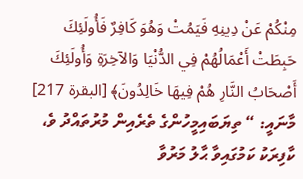مِنْكُمْ عَنْ دِينِهِ فَيَمُتْ وَهُوَ كَافِرٌ فَأُولَئِكَ حَبِطَتْ أَعْمَالُهُمْ فِي الدُّنْيَا وَالآخِرَةِ وَأُولَئِكَ أَصْحَابُ النَّارِ هُمْ فِيهَا خَالِدُونَ﴾ [البقرة 217] މާނައީ: “ ތިޔަބައިމީހުންގެ ތެރެއިން މުރުތައްދު ވެ، ކާފިރަކު ކަމުގައިވާ ޙާލު މަރުވާ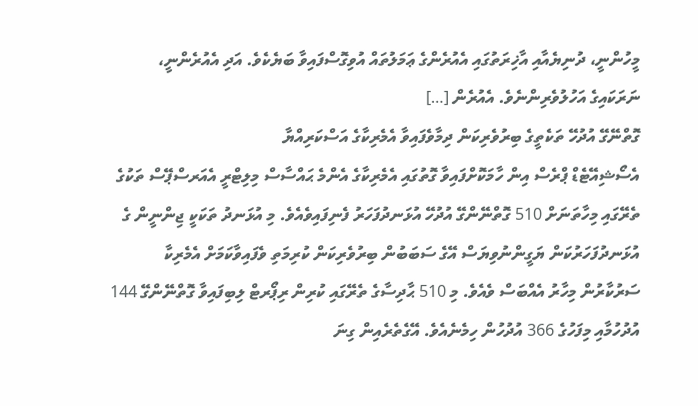މީހުންނީ، ދުނިޔެއާއި އާޚިރަތުގައި އެއުރެންގެ ޢަމަލުތައް އުވިގޮސްފައިވާ ބަޔެކެވެ. އަދި އެއުރެންނީ، ނަރަކައިގެ އަހުލުވެރިންނެވެ. އެއުރެން […]
ގޮތްނޭގޭ އުދުހޭ ތަކެތީގެ ބިރުވެރިކަން ދިމާވެފައިވާ އެމެރިކާގެ އަސްކަރިއްޔާ
އެސޯޝިއޭޓެޑް ޕްރެސް އިން ހާމަކޮށްފައިވާ ގޮތުގައި އެމެރިކާގެ އެންމެ ޙައްސާސް މިލިޓްރީ އެއަރސްޕޭސް ތަކުގެ ތެރޭގައި މިހާތަނަށް 510 ގޮތްނޭންގޭ އުދުހޭ އުޅަނދުފަހަރު ފެނިފައިވެއެވެ. މި އުޅަނދު ތަކަކީ ޖިންނީން ގެ އުޅަނދުފަހަރުކަން ޔަގީންނުވިޔަސް އޭގެ ސަބަބުން ބިރުވެރިކަން ކުރިމަތި ވެފައިވާކަމަށް އެމެރިކާ ސަރުކާރުން މިހާރު އެއްބަސް ވެއެވެ. މި 510 ޙާދިސާގެ ތެރޭގައި ކުރިން ރިޕޯރޓް ލިބިފައިވާ ގޮތްނޭންގޭ 144 އުދުހުމާއި މިފަހުގެ 366 އުދުހުން ހިމެނެއެވެ. އޭގެތެރެއިން ގިނަ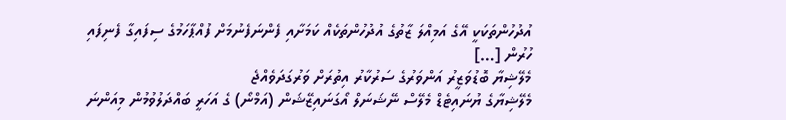އުދުހުންތަކަކީ އޭގެ އަމިއްލަ ޒާތުގެ އުދުހުންތަކެއް ކަމަށާއި ފެންނަފެނުމަށް ފުއްޕާހަމުގެ ސިފައިގާ ފެނިފައި ހުރުން […]
މެލޭޝިޔާ ބޮޑުވަޒީރު އަންވަރުގެ ސަރުކާރު އިތުރަށް ވަރުގަދަވެއްޖެ
މެލޭޝިޔާގެ ޔުނައިޓެޑް މެލޭސް ނޭޝަނަލް އޯގަނައިޒޭޝަން (އަމްނޯ) ގެ އަހަރީ ބައްދަލުވުމުން މިއަންނަ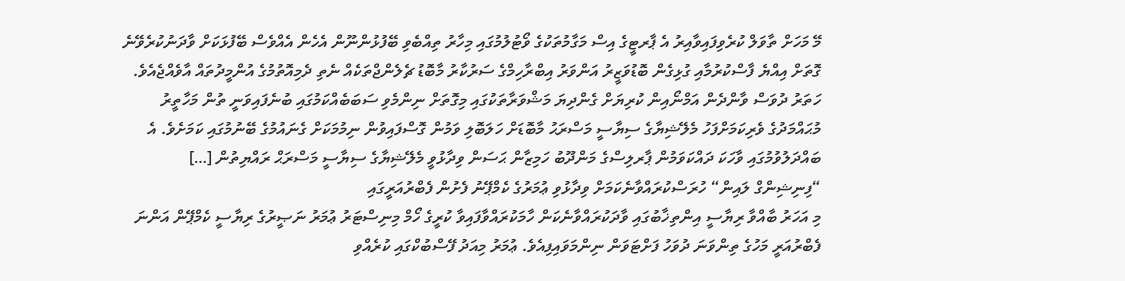މޭ މަހަށް ތާވަލް ކުރެވިފައިވާއިރު އެ ޕާރޓީގެ އިސް މަގާމުތަކުގެ ވޯޓުލުމުގައި މިހާރު ތިއްބެވި ބޭފުޅުންނޫން އެހެން އެއްވެސް ބޭފުޅަކަށް ވާދަނުކުރެވޭނެ ގޮތަށް އިއްޔެ ފާސްކުރުމާއި ގުޅިގެން ބޮޑުވަޒީރު އަންވަރު އިބްރާހިމްގެ ސަރުކާރު މާބޮޑު ޗެލެންޖްތަކެއް ނެތި ދެމިއޮތުމުގެ އުންމީދުތައް އާވެއްޖެއެވެ. ހަތަރު ދުވަސް ވާންދެން އަމްނޯއިން ކުރިޔަށް ގެންދިޔަ މަޝްވަރާތަކުގައި މިގޮތަށް ނިންމެވި ސަބަބެއްކަމުގައި ބުނެފައިވަނީ ތުން މަހާތީރު މުޙައްމަދުގެ ވެރިކަމަށްފަހު މެލޭޝިޔާގެ ސިޔާސީ މަސްރަޙު މާބޮޑަށް ހަލަބޮލި ވަމުން ގޮސްފައިވުން ނިމުމަކަށް ގެނައުމުގެ ބޭނުމުގައި ކަމަށެވެ. އެ ބައްދަލުވުމުގައި ވާހަކަ ދައްކަވަމުން ޕާރލިސްގެ މަންދޫބު ހަމިޒާން ޙަސަން ވިދާޅުވީ މެލޭޝިޔާގެ ސިޔާސީ މަސްރަޙް ރައްޔިތުން […]
“ފިނިޝިންގް ލައިން“ ހުރަސްކުރައްވާނެކަމަށް ވިދާޅުވި ޢުމަރުގެ ކެމްޕޭނު ފެށުން ފެބްރުއަރީގައި
މި އަހަރު ބާއްވާ ރިޔާސީ އިންތިޚާބުގައި ވާދަކުރައްވާނެކަން ހާމަކުރައްވާފައިވާ ކުރީގެ ހޯމް މިނިސްޓަރު ޢުމަރު ނަޞީރުގެ ރިޔާސީ ކެމްޕޭން އަންނަ ފެބްރުއަރީ މަހުގެ ތިންވަނަ ދުވަހު ފަށްޓަވަން ނިންމަވައިފިއެވެ. ޢުމަރު މިއަދު ފޭސްބުކްގައި ކުރެއްވި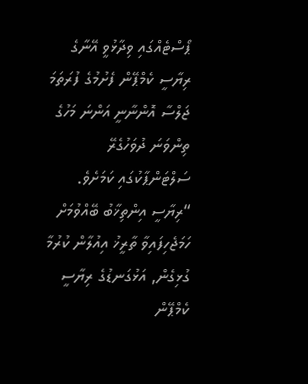ޕޯސްޓެއްގައި ވިދާޅުވީ އޭނާގެ ރިޔާސީ ކެމްޕޭން ފެށުމުގެ ފުރަތަމަ ޖަލްސާ އޮންނާނީ އަންނަ މަހުގެ ތިންވަނަ ދުވަހުގެރޭ ސަލްޓަންޕާކުގައި ކަމަށެވެ. “ރިޔާސީ އިންތިޚާބު ބޭއްވުމަށް ހަމަޖެހިފައިވާ ތާރީޚު އިއުލާން ކުރުމާ ގުޅިގެން, އަޅުގަނޑުގެ ރިޔާސީ ކެމްޕޭން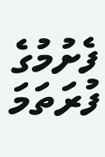ފެށުމުގެ ފުރަތަމަ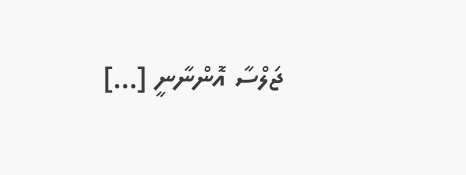ޖަލްސާ އޮންނާނީ […]